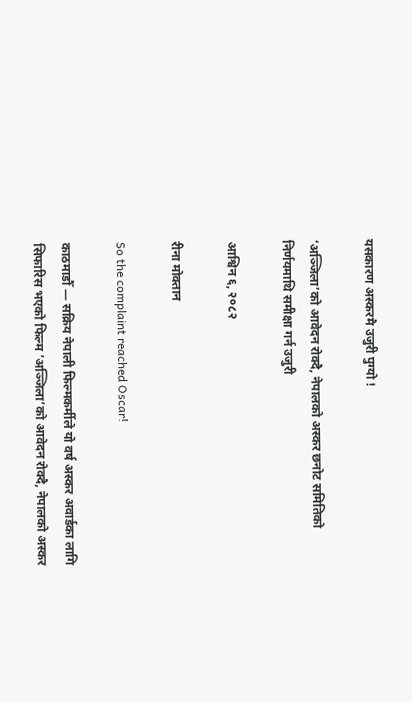यसकारण अस्करमै उजुरी पुग्यो !

‘अञ्जिला’को आवेदन रोक्दै, नेपालको अस्कर छनोट समितिको निर्णयमाथि समीक्षा गर्न उजुरी

आश्विन ६, २०८२

रीना मोक्तान

So the complaint reached Oscar!

काठमाडौँ — सक्रिय नेपाली फिल्मकर्मीले यो वर्ष अस्कर अवार्डका लागि सिफारिस भएको फिल्म ‘अञ्जिला’को आवेदन रोक्दै, नेपालको अस्कर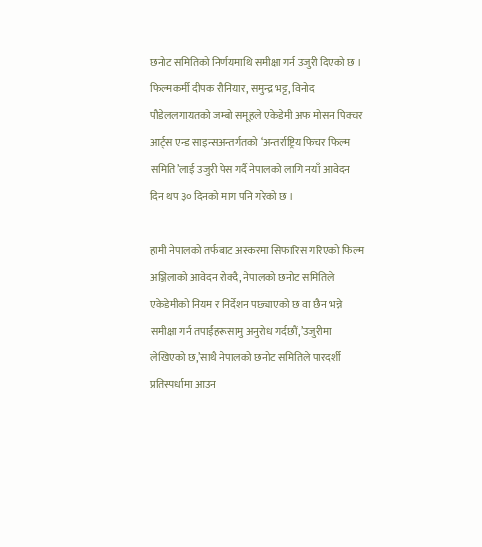छनोट समितिको निर्णयमाथि समीक्षा गर्न उजुरी दिएको छ । फिल्मकर्मी दीपक रौनियार, समुन्द्र भट्ट, विनोद पौडेललगायतको जम्बो समूहले एकेडेमी अफ मोसन पिक्चर आर्ट्स एन्ड साइन्सअन्तर्गतको ‘अन्तर्राष्ट्रिय फिचर फिल्म समिति’लाई उजुरी पेस गर्दै नेपालको लागि नयाँ आवेदन दिन थप ३० दिनको माग पनि गरेको छ ।

हामी नेपालको तर्फबाट अस्करमा सिफारिस गरिएको फिल्म अञ्जिलाको आवेदन रोक्दै, नेपालको छनोट समितिले एकेडेमीको नियम र निर्देशन पछ्याएको छ वा छैन भन्ने समीक्षा गर्न तपाईंहरूसामु अनुरोध गर्दछौं,’उजुरीमा लेखिएको छ,’साथै नेपालको छनोट समितिले पारदर्शी प्रतिस्पर्धामा आउन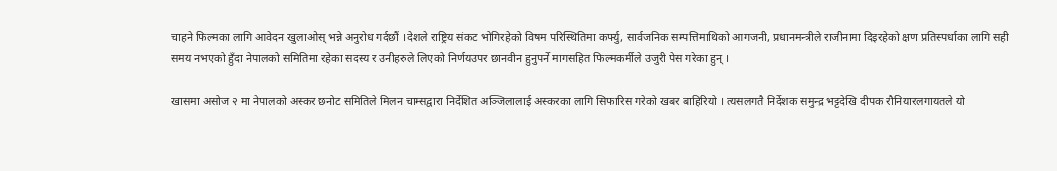चाहने फिल्मका लागि आवेदन खुलाओस् भन्ने अनुरोध गर्दछौं ।देशले राष्ट्रिय संकट भोगिरहेको विषम परिस्थितिमा कर्फ्यु, सार्वजनिक सम्पत्तिमाथिको आगजनी, प्रधानमन्त्रीले राजीनामा दिइरहेको क्षण प्रतिस्पर्धाका लागि सही समय नभएको हुँदा नेपालको समितिमा रहेका सदस्य र उनीहरुले लिएको निर्णयउपर छानवीन हुनुपर्ने मागसहित फिल्मकर्मीले उजुरी पेस गरेका हुन् ।

खासमा असोज २ मा नेपालको अस्कर छनोट समितिले मिलन चाम्सद्वारा निर्देशित अञ्जिलालाई अस्करका लागि सिफारिस गरेको खबर बाहिरियो । त्यसलगतै निर्देशक समुन्द्र भट्टदेखि दीपक रौनियारलगायतले यो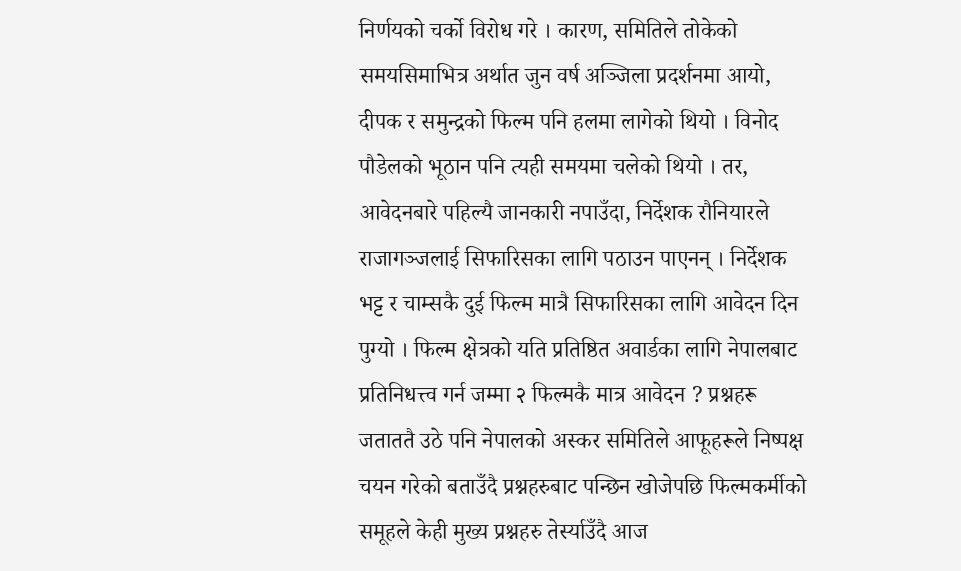निर्णयको चर्को विरोध गरे । कारण, समितिले तोकेको समयसिमाभित्र अर्थात जुन वर्ष अञ्जिला प्रदर्शनमा आयो, दीपक र समुन्द्रको फिल्म पनि हलमा लागेको थियो । विनोद पौडेलको भूठान पनि त्यही समयमा चलेको थियो । तर, आवेदनबारे पहिल्यै जानकारी नपाउँदा, निर्देशक रौनियारले राजागञ्जलाई सिफारिसका लागि पठाउन पाएनन् । निर्देशक भट्ट र चाम्सकै दुई फिल्म मात्रै सिफारिसका लागि आवेदन दिन पुग्यो । फिल्म क्षेत्रको यति प्रतिष्ठित अवार्डका लागि नेपालबाट प्रतिनिधत्त्व गर्न जम्मा २ फिल्मकै मात्र आवेदन ? प्रश्नहरू जताततै उठे पनि नेपालको अस्कर समितिले आफूहरूले निष्पक्ष चयन गरेको बताउँदै प्रश्नहरुबाट पन्छिन खोजेपछि फिल्मकर्मीको समूहले केही मुख्य प्रश्नहरु तेर्स्याउँदै आज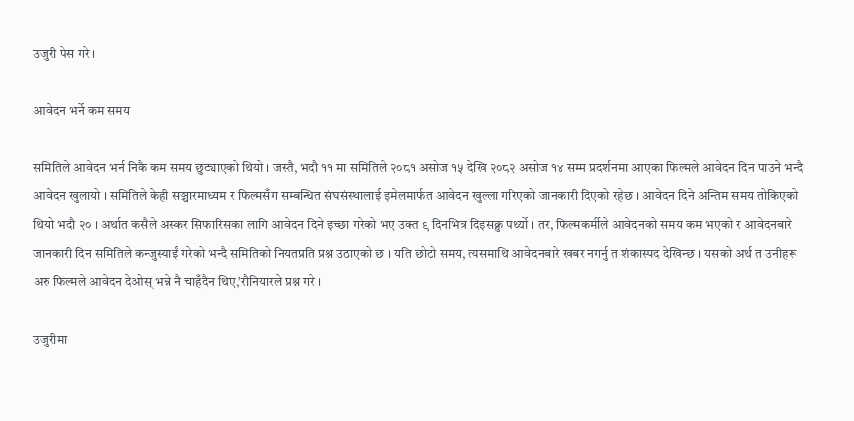उजुरी पेस गरे ।

आवेदन भर्ने कम समय

समितिले आवेदन भर्न निकै कम समय छुट्याएको थियो । जस्तै, भदौ ११ मा समितिले २०८१ असोज १५ देखि २०८२ असोज १४ सम्म प्रदर्शनमा आएका फिल्मले आवेदन दिन पाउने भन्दै आवेदन खुलायो । समितिले केही सञ्चारमाध्यम र फिल्मसँग सम्बन्धित संघसंस्थालाई इमेलमार्फत आवेदन खुल्ला गरिएको जानकारी दिएको रहेछ । आवेदन दिने अन्तिम समय तोकिएको थियो भदौ २० । अर्थात कसैले अस्कर सिफारिसका लागि आवेदन दिने इच्छा गरेको भए उक्त ९ दिनभित्र दिइसक्नु पर्थ्यो । तर, फिल्मकर्मीले आवेदनको समय कम भएको र आवेदनबारे जानकारी दिन समितिले कन्जुस्याईं गरेको भन्दै समितिको नियतप्रति प्रश्न उठाएको छ । यति छोटो समय, त्यसमाथि आवेदनबारे खबर नगर्नु त शंकास्पद देखिन्छ । यसको अर्थ त उनीहरू अरु फिल्मले आवेदन देओस् भन्ने नै चाहँदैन थिए,’रौनियारले प्रश्न गरे ।

उजुरीमा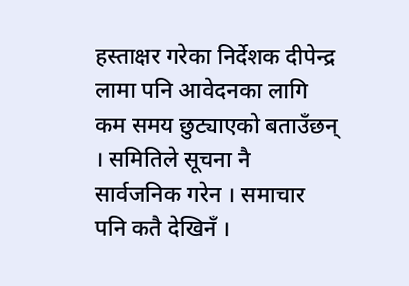हस्ताक्षर गरेका निर्देशक दीपेन्द्र लामा पनि आवेदनका लागि कम समय छुट्याएको बताउँछन् । समितिले सूचना नै सार्वजनिक गरेन । समाचार पनि कतै देखिनँ ।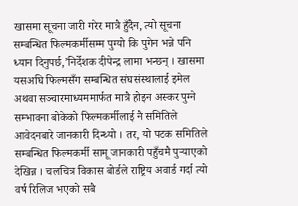खासमा सूचना जारी गरेर मात्रै हुँदैन, त्यो सूचना सम्बन्धित फिल्मकर्मीसम्म पुग्यो कि पुगेन भन्ने पनि ध्यान दिनुपर्छ,’निर्देशक दीपेन्द्र लामा भन्छन् । खासमा यसअघि फिल्मसँग सम्बन्धित संघसंस्थालाई इमेल अथवा सञ्चारमाध्यममार्फत मात्रै होइन अस्कर पुग्ने सम्भावना बोकेको फिल्मकर्मीलाई नै समितिले आवेदनबारे जानकारी दिन्थ्यो । तर, यो पटक समितिले सम्बन्धित फिल्मकर्मी सामू जानकारी पहुँचमै पुर्‍याएको देखिन्न । चलचित्र विकास बोर्डले राष्ट्रिय अवार्ड गर्दा त्यो वर्ष रिलिज भएको सबै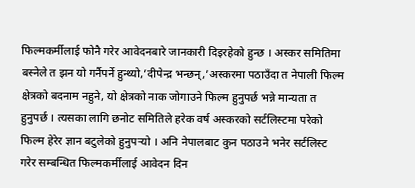फिल्मकर्मीलाई फोनै गरेर आवेदनबारे जानकारी दिइरहेको हुन्छ । अस्कर समितिमा बस्नेले त झन यो गर्नैपर्ने हुन्थ्यो,’दीपेन्द्र भन्छन्,’अस्करमा पठाउँदा त नेपाली फिल्म क्षेत्रको बदनाम नहुने, यो क्षेत्रको नाक जोगाउने फिल्म हुनुपर्छ भन्ने मान्यता त हुनुपर्छ । त्यसका लागि छनोट समितिले हरेक वर्ष अस्करको सर्टलिस्टमा परेको फिल्म हेरेर ज्ञान बटुलेको हुनुपर्‍यो । अनि नेपालबाट कुन पठाउने भनेर सर्टलिस्ट गरेर सम्बन्धित फिल्मकर्मीलाई आवेदन दिन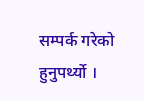सम्पर्क गरेको हुनुपर्थ्यो ।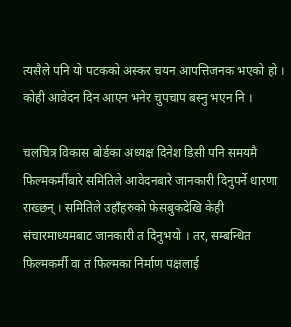त्यसैले पनि यो पटकको अस्कर चयन आपत्तिजनक भएको हो । कोही आवेदन दिन आएन भनेर चुपचाप बस्नु भएन नि ।

चलचित्र विकास बोर्डका अध्यक्ष दिनेश डिसी पनि समयमै फिल्मकर्मीबारे समितिले आवेदनबारे जानकारी दिनुपर्ने धारणा राख्छन् । समितिले उहाँहरुको फेसबुकदेखि केही संचारमाध्यमबाट जानकारी त दिनुभयो । तर, सम्बन्धित फिल्मकर्मी वा त फिल्मका निर्माण पक्षलाई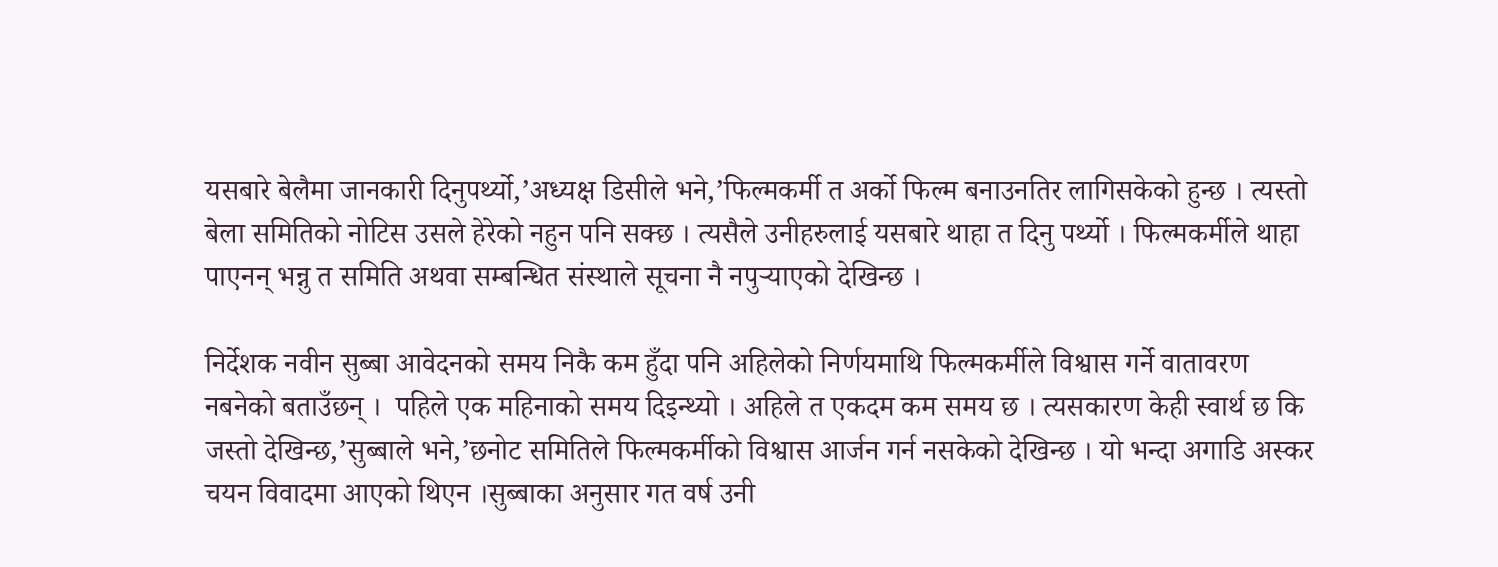यसबारे बेलैमा जानकारी दिनुपर्थ्यो,’अध्यक्ष डिसीले भने,’फिल्मकर्मी त अर्को फिल्म बनाउनतिर लागिसकेको हुन्छ । त्यस्तो बेला समितिको नोटिस उसले हेरेको नहुन पनि सक्छ । त्यसैले उनीहरुलाई यसबारे थाहा त दिनु पर्थ्‍यो । फिल्मकर्मीले थाहा पाएनन् भन्नु त समिति अथवा सम्बन्धित संस्थाले सूचना नै नपुर्‍याएको देखिन्छ ।

निर्देशक नवीन सुब्बा आवेदनको समय निकै कम हुँदा पनि अहिलेको निर्णयमाथि फिल्मकर्मीले विश्वास गर्ने वातावरण नबनेको बताउँछन् ।  पहिले एक महिनाको समय दिइन्थ्यो । अहिले त एकदम कम समय छ । त्यसकारण केही स्वार्थ छ कि जस्तो देखिन्छ,’सुब्बाले भने,’छनोट समितिले फिल्मकर्मीको विश्वास आर्जन गर्न नसकेको देखिन्छ । यो भन्दा अगाडि अस्कर चयन विवादमा आएको थिएन ।सुब्बाका अनुसार गत वर्ष उनी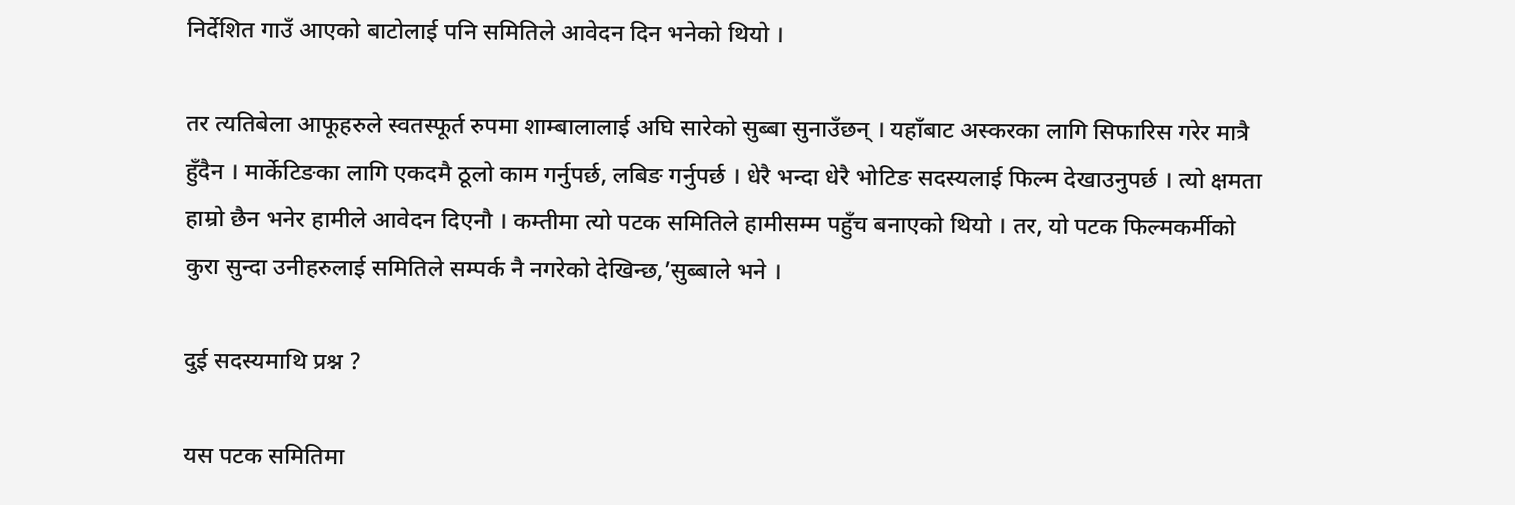निर्देशित गाउँ आएको बाटोलाई पनि समितिले आवेदन दिन भनेको थियो ।

तर त्यतिबेला आफूहरुले स्वतस्फूर्त रुपमा शाम्बालालाई अघि सारेको सुब्बा सुनाउँछन् । यहाँबाट अस्करका लागि सिफारिस गरेर मात्रै हुँदैन । मार्केटिङका लागि एकदमै ठूलो काम गर्नुपर्छ, लबिङ गर्नुपर्छ । धेरै भन्दा धेरै भोटिङ सदस्यलाई फिल्म देखाउनुपर्छ । त्यो क्षमता हाम्रो छैन भनेर हामीले आवेदन दिएनौ । कम्तीमा त्यो पटक समितिले हामीसम्म पहुँच बनाएको थियो । तर, यो पटक फिल्मकर्मीको कुरा सुन्दा उनीहरुलाई समितिले सम्पर्क नै नगरेको देखिन्छ,’सुब्बाले भने ।

दुई सदस्यमाथि प्रश्न ?

यस पटक समितिमा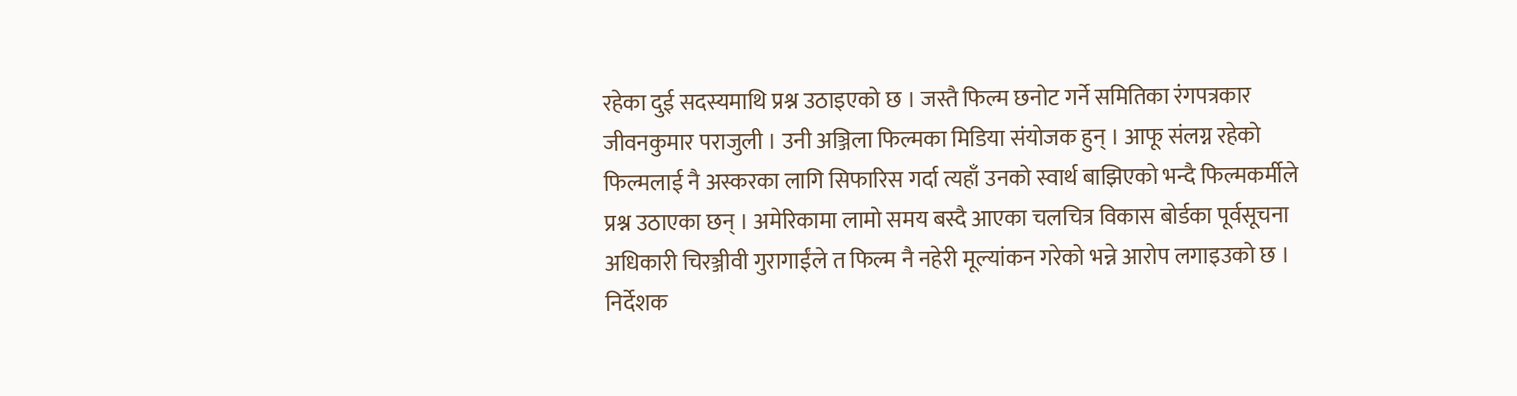रहेका दुई सदस्यमाथि प्रश्न उठाइएको छ । जस्तै फिल्म छनोट गर्ने समितिका रंगपत्रकार जीवनकुमार पराजुली । उनी अञ्जिला फिल्मका मिडिया संयोजक हुन् । आफू संलग्न रहेको फिल्मलाई नै अस्करका लागि सिफारिस गर्दा त्यहाँ उनको स्वार्थ बाझिएको भन्दै फिल्मकर्मीले प्रश्न उठाएका छन् । अमेरिकामा लामो समय बस्दै आएका चलचित्र विकास बोर्डका पूर्वसूचना अधिकारी चिरञ्जीवी गुरागाईंले त फिल्म नै नहेरी मूल्यांकन गरेको भन्ने आरोप लगाइउको छ । निर्देशक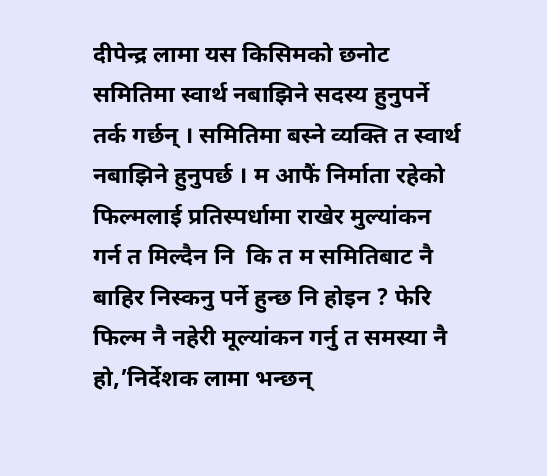दीपेन्द्र लामा यस किसिमको छनोट समितिमा स्वार्थ नबाझिने सदस्य हुनुपर्ने तर्क गर्छन् । समितिमा बस्ने व्यक्ति त स्वार्थ नबाझिने हुनुपर्छ । म आफैं निर्माता रहेको फिल्मलाई प्रतिस्पर्धामा राखेर मुल्यांकन गर्न त मिल्दैन नि  कि त म समितिबाट नै बाहिर निस्कनु पर्ने हुन्छ नि होइन ? फेरि फिल्म नै नहेरी मूल्यांकन गर्नु त समस्या नै हो,’निर्देशक लामा भन्छन्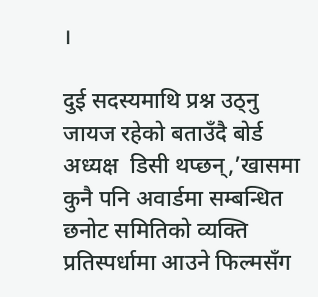।

दुई सदस्यमाथि प्रश्न उठ्नु जायज रहेको बताउँदै बोर्ड अध्यक्ष  डिसी थप्छन्,’खासमा कुनै पनि अवार्डमा सम्बन्धित छनोट समितिको व्यक्ति प्रतिस्पर्धामा आउने फिल्मसँग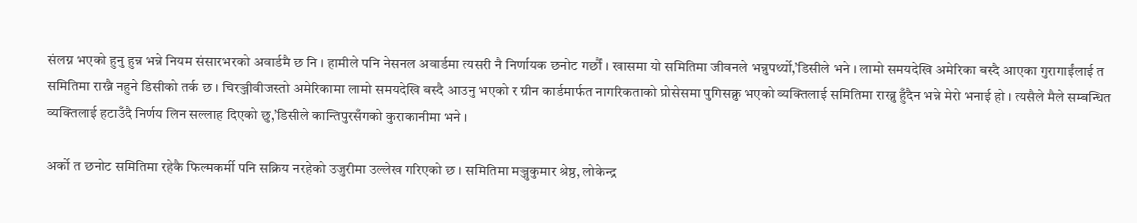संलग्न भएको हुनु हुन्न भन्ने नियम संसारभरको अवार्डमै छ नि । हामीले पनि नेसनल अवार्डमा त्यसरी नै निर्णायक छनोट गर्छौं । खासमा यो समितिमा जीवनले भन्नुपर्थ्यो,’डिसीले भने । लामो समयदेखि अमेरिका बस्दै आएका गुरागाईंलाई त समितिमा राख्नै नहुने डिसीको तर्क छ । चिरञ्जीवीजस्तो अमेरिकामा लामो समयदेखि बस्दै आउनु भएको र ग्रीन कार्डमार्फत नागरिकताको प्रोसेसमा पुगिसक्नु भएको व्यक्तिलाई समितिमा राख्नु हुँदैन भन्ने मेरो भनाई हो । त्यसैले मैले सम्बन्धित व्यक्तिलाई हटाउँदै निर्णय लिन सल्लाह दिएको छु,’डिसीले कान्तिपुरसँगको कुराकानीमा भने ।

अर्को त छनोट समितिमा रहेकै फिल्मकर्मी पनि सक्रिय नरहेको उजुरीमा उल्लेख गरिएको छ । समितिमा मञ्जुकुमार श्रेष्ठ, लोकेन्द्र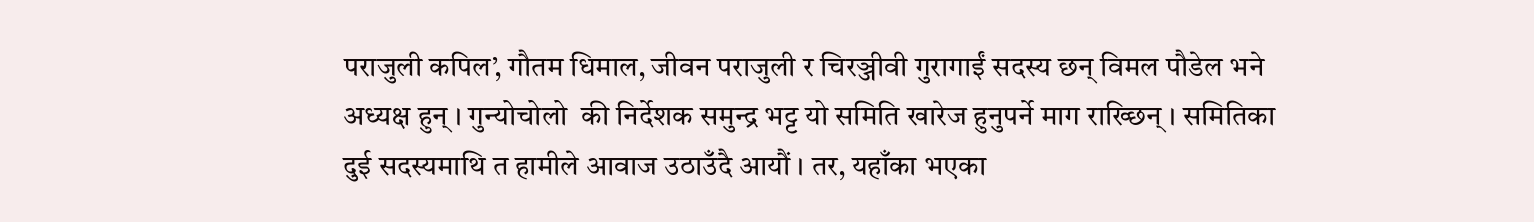पराजुली कपिल’, गौतम धिमाल, जीवन पराजुली र चिरञ्जीवी गुरागाईं सदस्य छन् विमल पौडेल भने अध्यक्ष हुन् । गुन्योचोलो  की निर्देशक समुन्द्र भट्ट यो समिति खारेज हुनुपर्ने माग राख्छिन् । समितिका दुई सदस्यमाथि त हामीले आवाज उठाउँदै आयौं । तर, यहाँका भएका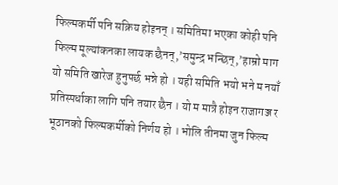फिल्मकर्मी पनि सक्रिय होइनन् । समितिमा भएका कोही पनि फिल्म मूल्यांकनका लायक छैनन्,’समुन्द्र भन्छिन्,’हाम्रो माग यो समिति खारेज हुनुपर्छ भन्ने हो । यही समिति भयो भने म नयाँ प्रतिस्पर्धाका लागि पनि तयार छैन । यो म मात्रै होइन राजागञ्ज र भूठानको फिल्मकर्मीको निर्णय हो । भोलि तीनमा जुन फिल्म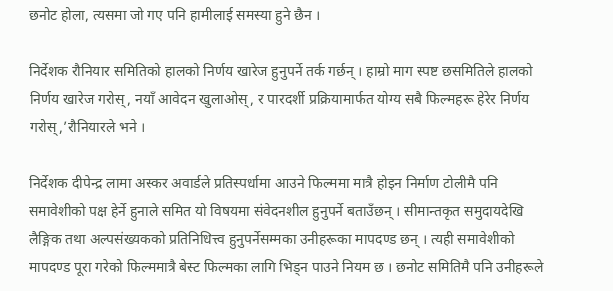छनोट होला, त्यसमा जो गए पनि हामीलाई समस्या हुने छैन ।

निर्देशक रौनियार समितिको हालको निर्णय खारेज हुनुपर्ने तर्क गर्छन् । हाम्रो माग स्पष्ट छसमितिले हालको निर्णय खारेज गरोस्, नयाँ आवेदन खुलाओस्, र पारदर्शी प्रक्रियामार्फत योग्य सबै फिल्महरू हेरेर निर्णय गरोस्,’रौनियारले भने ।

निर्देशक दीपेन्द्र लामा अस्कर अवार्डले प्रतिस्पर्धामा आउने फिल्ममा मात्रै होइन निर्माण टोलीमै पनि समावेशीको पक्ष हेर्ने हुनाले समित यो विषयमा संवेदनशील हुनुपर्ने बताउँछन् । सीमान्तकृत समुदायदेखि लैङ्गिक तथा अल्पसंख्यकको प्रतिनिधित्त्व हुनुपर्नेसम्मका उनीहरूका मापदण्ड छन् । त्यही समावेशीको मापदण्ड पूरा गरेको फिल्ममात्रै बेस्ट फिल्मका लागि भिड्न पाउने नियम छ । छनोट समितिमै पनि उनीहरूले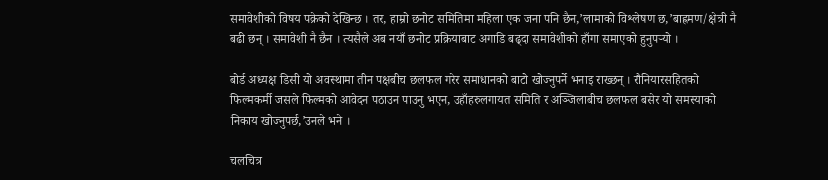समावेशीको विषय पक्रेको देखिन्छ । तर, हाम्रो छनोट समितिमा महिला एक जना पनि छैन,’लामाको विश्लेषण छ,’बाह्रमण/क्षेत्री नै बढी छन् । समावेशी नै छैन । त्यसैले अब नयाँ छनोट प्रक्रियाबाट अगाडि बढ्दा समावेशीको हाँगा समाएको हुनुपर्‍यो ।

बोर्ड अध्यक्ष डिसी यो अवस्थामा तीन पक्षबीच छलफल गरेर समाधानको बाटो खोज्नुपर्ने भनाइ राख्छन् । रौनियारसहितको फिल्मकर्मी जसले फिल्मको आवेदन पठाउन पाउनु भएन, उहाँहरुलगायत समिति र अञ्जिलाबीच छलफल बसेर यो समस्याको निकाय खोज्नुपर्छ,’उनले भने ।

चलचित्र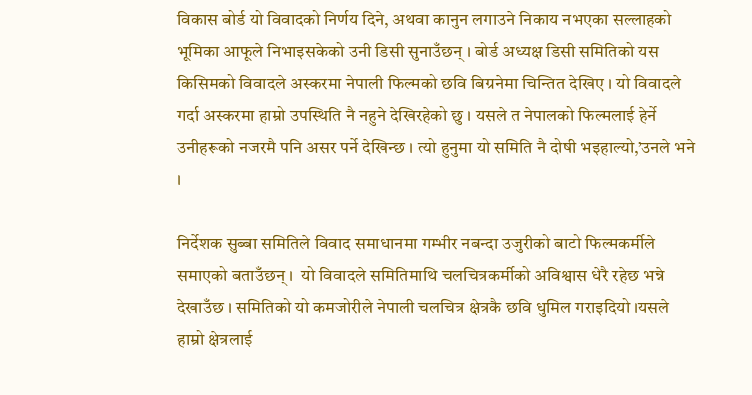विकास बोर्ड यो विवादको निर्णय दिने, अथवा कानुन लगाउने निकाय नभएका सल्लाहको भूमिका आफूले निभाइसकेको उनी डिसी सुनाउँछन् । बोर्ड अध्यक्ष डिसी समितिको यस किसिमको विवादले अस्करमा नेपाली फिल्मको छवि बिग्रनेमा चिन्तित देखिए । यो विवादले गर्दा अस्करमा हाम्रो उपस्थिति नै नहुने देखिरहेको छु । यसले त नेपालको फिल्मलाई हेर्ने उनीहरूको नजरमै पनि असर पर्ने देखिन्छ । त्यो हुनुमा यो समिति नै दोषी भइहाल्यो,’उनले भने ।

निर्देशक सुब्बा समितिले विवाद समाधानमा गम्भीर नबन्दा उजुरीको बाटो फिल्मकर्मीले समाएको बताउँछन् ।  यो विवादले समितिमाथि चलचित्रकर्मीको अविश्वास धेरै रहेछ भन्ने देखाउँछ । समितिको यो कमजोरीले नेपाली चलचित्र क्षेत्रकै छवि धुमिल गराइदियो ।यसले हाम्रो क्षेत्रलाई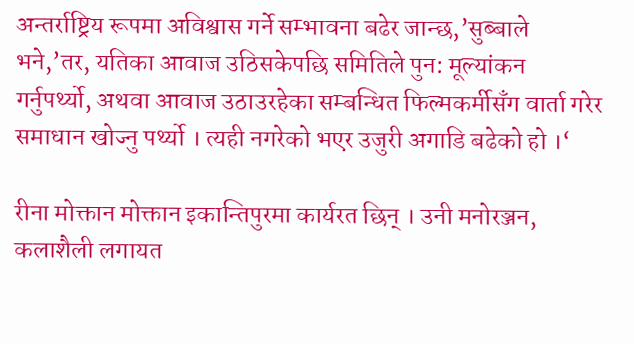अन्तर्राष्ट्रिय रूपमा अविश्वास गर्ने सम्भावना बढेर जान्छ,’सुब्बाले भने,’तर, यतिका आवाज उठिसकेपछि समितिले पुन: मूल्यांकन गर्नुपर्थ्यो, अथवा आवाज उठाउरहेका सम्बन्धित फिल्मकर्मीसँग वार्ता गरेर समाधान खोज्नु पर्थ्यो । त्यही नगरेको भएर उजुरी अगाडि बढेको हो ।‘

रीना मोक्तान मोक्तान इकान्तिपुरमा कार्यरत छिन् । उनी मनोरञ्जन, कलाशैली लगायत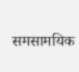समसामयिक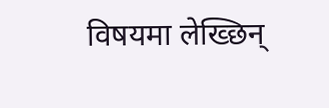विषयमा लेख्छिन्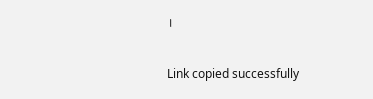।

Link copied successfully